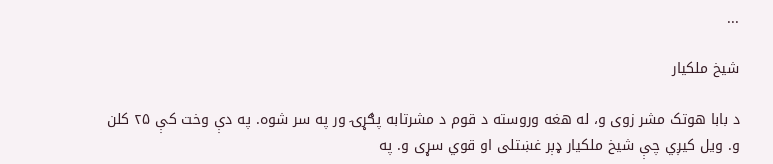...

شیخ ملکیار

د بابا هوتک مشر زوی و، له هغه وروسته د قوم د مشرتابه پګړۍ ور په سر شوه. په دې وخت کې ۲۵ کلن و. ویل کیږي چې شیخ ملکیار ډېر غښتلی او قوي سړی و. په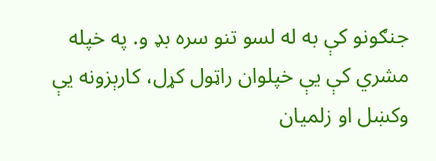جنګونو کې به له لسو تنو سره بډ و. په خپله مشري کې یې خپلوان راټول کړل، کارېزونه یې وکښل او زلمیان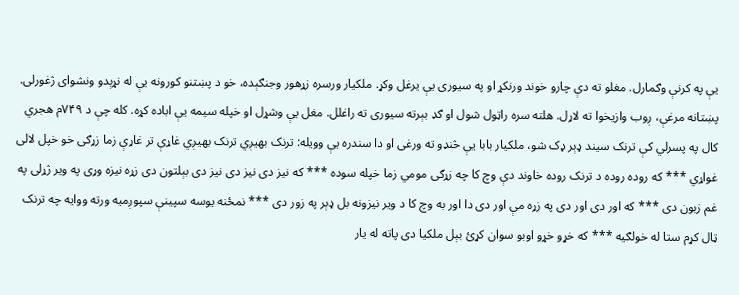یې په کرنې وګمارل. مغلو ته دې چارو خوند ورنکړ او په سیوری یې یرغل وکړ. ملکیار ورسره زړهور وجنګېده، خو د پښتنو کورونه یې له نړېدو ونشوای ژغورلی. پښتانه مرغې، ږوب وازیخوا ته لاړل. هلته سره راټول شول او ګډ بېرته سیوری ته راغلل. مغل یې وشړل او خپله سیمه یې اباده کړه. کله چې د ۷۴۹م هجري کال په پسرلي کې ترنک سیند ډېر ډک شو، ملکیار بابا یې څنډو ته ورغی او دا سندره یې وویله: ترنک بهیږي ترنک بهیږي غاړې تر غاړې زما زړګی خو خپل لالی غواړي *** که روده روده د ترنک روده خاوند دې وچ کا چه زړګی مومي زما خپله سوده *** که نیز دی نیز دی نیز دی بېلتون دی زړه نیزه وړی په ویر ژړلی په غم زبون دی *** که اور دی اور دی په زړه مې اور دی دا اور به وچ کا د ویر نیزونه بل ډېر په زور دی *** نمځنه یوسه سپینې سپوږمیه ورته ووایه چه ترنک ټال کړم ستا له خولګیه *** که خړو خړو اوبو سوان کړئ بېل ملکیا دی پاته له یار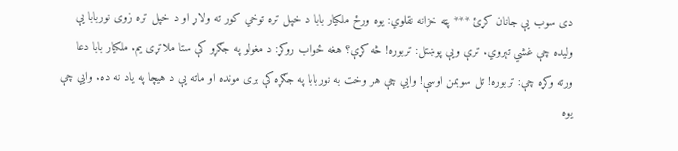دی سوب یې جانان کړئ *** پټه خزانه نقلوي: یوه ورځ ملکیار بابا د خپل تره توخي کور ته ولاړ او د خپل تره زوی نوربابا یې ولیده چې غشي تېروي. ترې ویې پوښتل: تربوره! څه کړې؟ هغه ځواب روکړ: د مغولو په جګړو کې ستا ملاتړی یم. ملکیار بابا دعا ورته وکړه چې: تربوره! تل سوبمن اوسې! وايي چې هر وخت به نوربابا په جګړه کې بری مونده او ماته یې د هیچا په یاد نه ده. وايي چې یوه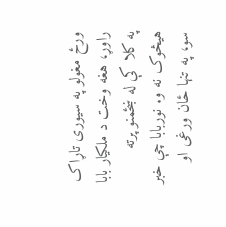ورځ مغولو په سیوری تاړاک راوړ، هغه وخت د ملکیار بابا په کلا کې له ښځمنو پرته هیڅوک نه و. نوربابا چې خبر سو، په تنها ځان ورغی او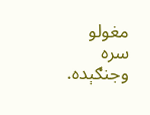مغولو سره وجنګېده.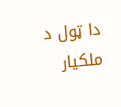دا ټول د ملکیار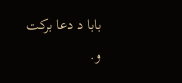بابا د دعا برکت و.